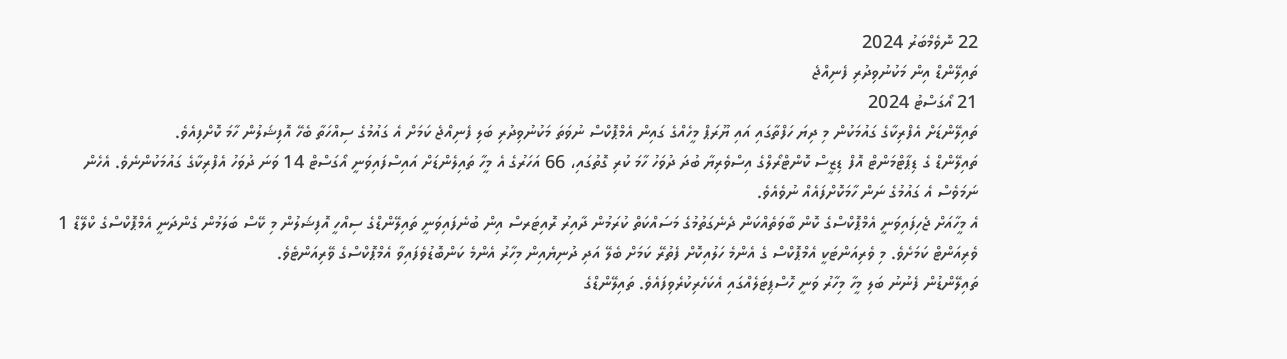22 ނޮވެމްބަރު 2024
ތައިލޭންޑް އިން މަކުނުވިދުރި ފެނިއްޖެ
21 އޯގަސްޓު 2024
ތައިލޭންޑަށް އެފްރިކާގެ ގައުމަކުން މި ދިޔަ ހަފްތާގައި އައި ޔޫރަޕް މީހެއްގެ ގައިން އެމްޕޮކްސް ނުވަތަ މަކުނުވިދުރި ބަލި ފެނިއްޖެ ކަމަށް އެ ގައުމުގެ ސިއްހަތާ ބެހޭ އޮފިޝަލުން ހާމަ ކޮށްފިއެވެ.
ތައިލޭންޑް ގެ ޑިޕާޓްމަންޓް އޮފް ޑިޒީސް ކޮންޓްރޯލްގެ އިސްވެރިޔާ ބުދަ ދުވަހު ހާމަ ކުރި ގޮތުގައި، 66 އަހަރުގެ އެ މީހާ ތައިލެންޑަށް އައިސްފައިވަނީ އޯގަސްޓް 14 ވަނަ ދުވަހު އެފްރިކާގެ ގައުމަކުންނެވެ. އެހެން ނަމަވެސް އެ ގައުމުގެ ނަން ހާމަކޮށްފައެއް ނުވެއެވެ.
އެ މީހާއަށް ޖެހިފައިވަނީ އެމްޕޮކްސްގެ ކޮން ބާވަތެއްކަން ދެނެގަތުމުގެ މަސައްކަތް ކުރަމުން ދާއިރު ރޮއިޓަރސް އިން ބުނެފައިވަނީ ތައިލޭންޑްގެ ސިއްހީ އޮފިޝަލުން މި ކޭސް ބަލަމުން ގެންދަނީ އެމްޕޮކްސްގެ ކްލޭޑް 1 ވެރިއަންޓް ކަމަށެވެ. މި ވެރިއަންޓަކީ އެމްޕޮކްސް ގެ އެންމެ ހަލުއިކޮށް ފެތުރޭ ކަމަށް ބެލޭ އަދި ދުނިޔެއިން މިހާރު އެންމެ ކަންބޮޑުވެފައިވާ އެމްޕޮކްސްގެ ވޭރިއަންޓެވެ.
ތައިލޭންޑުން ފެނުނު ބަލި މީހާ މިހާރު ވަނީ ހޮސްޕިޓަލެއްގައި އެކަހެރިކުރެވިފައެވެ. ތައިލޭންޑްގެ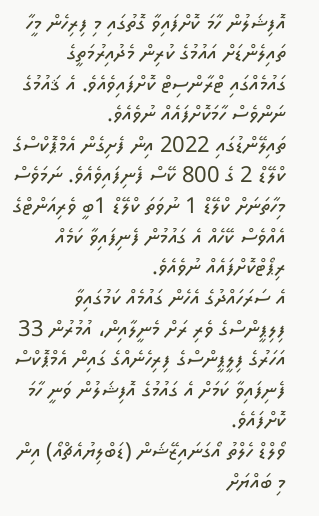އޮފިޝަލުން ހާމަ ކޮށްފައިވާ ގޮތުގައި މި ފިރިހެން މީހާ ތައިލެންޑަށް އައުމުގެ ކުރިން މެދުއިރުމަތީގެ ގައުމެއްގައި ޓްރާންސިޓް ކޮށްފައިވެއެވެ. އެ ޤައުމުގެ ނަންވެސް ހާމަކޮށްފައެއް ނުވެއެވެ.
ތައިލޭންޑުގައި 2022 އިން ފެށިގެން އެމްޕޮކްސްގެ ކްލޭޑް 2 ގެ 800 ކޭސް ފެނިފައިވެއެވެ. ނަމަވެސް މިހާތަނަށް ކްލޭޑް 1 ނުވަތަ ކްލޭޑް 1ބީ ވެރިއަންޓްގެ އެއްވެސް ކޭހެއް އެ ގައުމުން ފެނިފައިވާ ކަމެއް ރިޕޯޓްކޮށްފައެއް ނުވެއެވެ.
އެ ސަރަހައްދުގެ އެހެން ގައުމެއް ކަމުގައިވާ ފިލިޕީންސްގެ ވެރި ރަށް މެނީލާއިން، އުމުރުން 33 އަހަރުގެ ފިލީޕީންސްގެ ފިރިހެނެއްގެ ގައިން އެމްޕޮކްސް ފެނިފައިވާ ކަމަށް އެ ގައުމުގެ އޮފިޝަލުން ވަނީ ހާމަ ކޮށްފައެވެ.
ވޯލްޑް ހެލްތު އޯގަނައިޒޭޝަން (ޑަބްލިޔުއެޗްއޯ) އިން މި ބައްޔަށް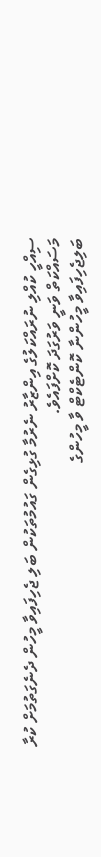ސިއްހީ ކުއްލި ނުރައްކަލުގެ އިންޒާރު ނެރުމާ ގުޅިގެން ގައުމުތަކުން ބަލި ޖެހިފައިވާ މީހުން ދެނެގަތުމަށް ކުރާ މަސައްކަތް ވަނީ ވަރުގަދަ ކޮށްފައެވެ.
ބަލިޖެހިފައިވާ މީހުންނާ ކޮންޓެކްޓް ވާ މީހުންގެ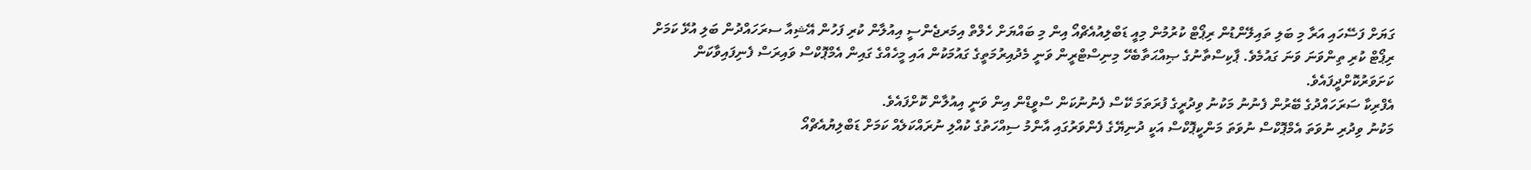ގަޔަށް ފަސޭހައި އަރާ މި ބަލި ތައިލޭންޑުން ރިޕޯޓް ކުރުމުން މިއީ ޑަބްލިއުއެޗްއޯ އިން މި ބައްޔަށް ހެލްތް އިމަރޖެންސީ އިއުލާން ކުރި ފަހުން އޭޝިއާ ސރަހައްދުން ބަލި އުޅޭ ކަމަށް ރިޕޯޓް ކުރި ތިންވަނަ ވަނަ ގައުމެވެ. ޕާކިސްތާނުގެ ޞިއްޙަތާބެހޭ މިނިސްޓްރީން ވަނީ މެދުއިރުމަތީގެ ގައުމަކުން އައި މީހެއްގެ ގައިން އެމްޕޮކްސް ވައިރަސް ފެނިފައިވާކަން ކަށަވަރުކޮށްދީފައެވެ.
އެފްރިކާ ސަރަހައްދުގެ ބޭރުން ފެނުނު މަކުނު ވިދުރީގެ ފުރަތަމަ ކޭސް ފެނުނުކަން ސްވީޑްން އިން ވަނީ އިއުލާން ކޮށްފައެވެ.
މަކުނު ވިދުރި ނުވަތަ އެމްޕޮކްސް ނުވަތަ މަންކީޕޮކްސް އަކީ ދުނިޔޭގެ ފެންވަރުގައި އާންމު ސިއްހަތުގެ ކުއްލި ނުރައްކަލެއް ކަމަށް ޑަބްލިޔުއެޗްއޯ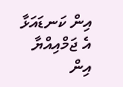އިން ކަނޑައަޅާ އެ ޖަމްއިއްޔާ އިން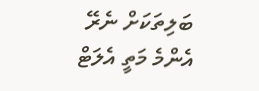ބަލިތަކަށް ނެރޭ އެންމެ މަތީ އެލަޓް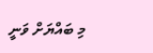މި ބައްޔަށް ވަނީ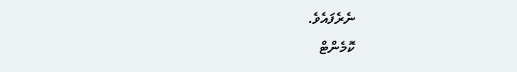ނެރެފައެވެ.
ކޮމެންޓް